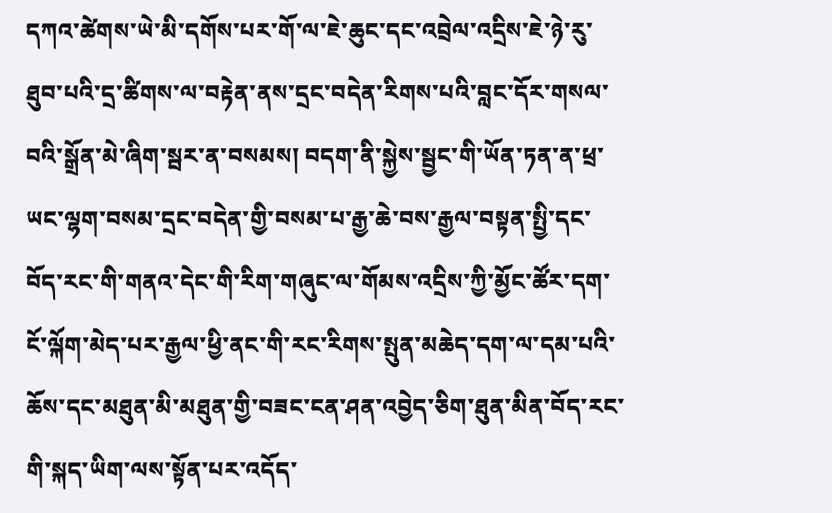དཀའ་ཚེགས་ཡེ་མི་དགོས་པར་གོ་ལ་ཇེ་ཆུང་དང་འབྲེལ་འདྲིས་ཇེ་ཉེ་རུ་ཐུབ་པའི་དྲ་ཚིགས་ལ་བརྟེན་ནས་དྲང་བདེན་རིགས་པའི་བླང་དོར་གསལ་བའི་སྒྲོན་མེ་ཞིག་སྦར་ན་བསམས། བདག་ནི་སྐྱེས་སྦྱང་གི་ཡོན་ཏན་ན་ཕྲ་ཡང་ལྷག་བསམ་དྲང་བདེན་གྱི་བསམ་པ་རྒྱ་ཆེ་བས་རྒྱལ་བསྟན་སྤྱི་དང་བོད་རང་གི་གནའ་དེང་གི་རིག་གཞུང་ལ་གོམས་འདྲིས་ཀྱི་མྱོང་ཚོར་དག་ངོ་ལྐོག་མེད་པར་རྒྱལ་ཕྱི་ནང་གི་རང་རིགས་སྤུན་མཆེད་དག་ལ་དམ་པའི་ཆོས་དང་མཐུན་མི་མཐུན་གྱི་བཟང་ངན་ཤན་འབྱེད་ཅིག་ཐུན་མིན་བོད་རང་གི་སྐད་ཡིག་ལས་སྟོན་པར་འདོད་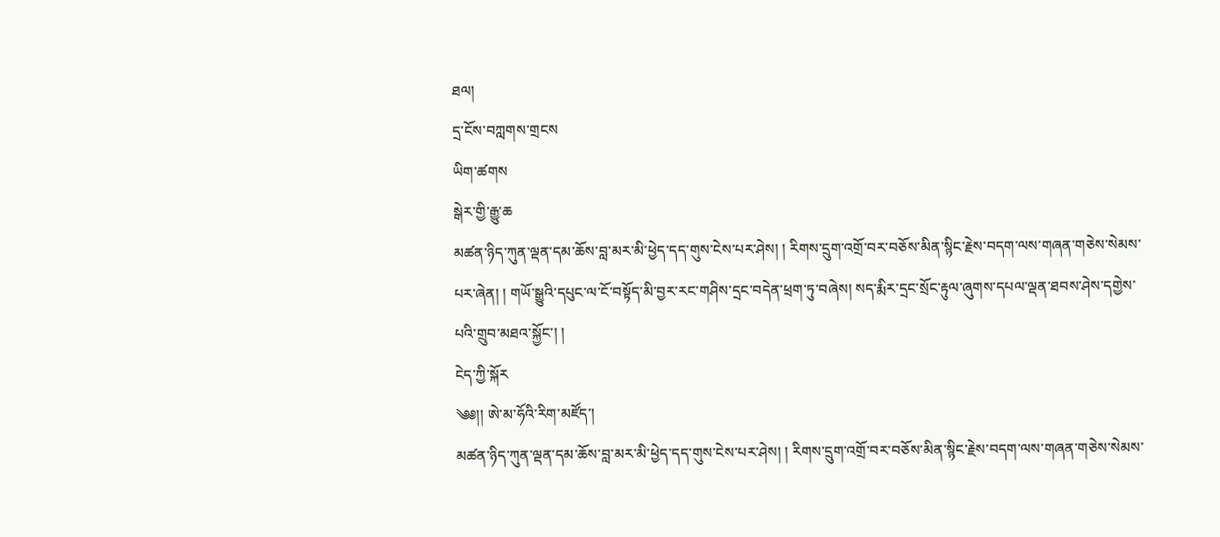ཐལ།
དྲ་ངོས་བཀླགས་གྲངས
ཡིག་ཚགས
སྒེར་གྱི་རྒྱུ་ཆ
མཚན་ཉིད་ཀུན་ལྡན་དམ་ཆོས་བླ་མར་མི་ཕྱེད་དད་གུས་ངེས་པར་ཤེས། ། རིགས་དྲུག་འགྲོ་བར་བཅོས་མིན་སྙིང་རྗེས་བདག་ལས་གཞན་གཅེས་སེམས་པར་ཞེན། ། གཡོ་སྒྱུའི་དཔུང་ལ་ངོ་བསྟོད་མི་བྱར་རང་གཤིས་དྲང་བདེན་ཕྲག་ཏུ་བཞེས། སད་རྨིར་དྲང་སྲོང་རྟུལ་ཞུགས་དཔལ་ལྡན་ཐབས་ཤེས་དགྱེས་པའི་གྲུབ་མཐའ་སྐྱོང་། །
ངེད་ཀྱི་སྐོར
༄༅།། ཨེ་མ་ཧོའི་རིག་མཛོད་།
མཚན་ཉིད་ཀུན་ལྡན་དམ་ཆོས་བླ་མར་མི་ཕྱེད་དད་གུས་ངེས་པར་ཤེས། ། རིགས་དྲུག་འགྲོ་བར་བཅོས་མིན་སྙིང་རྗེས་བདག་ལས་གཞན་གཅེས་སེམས་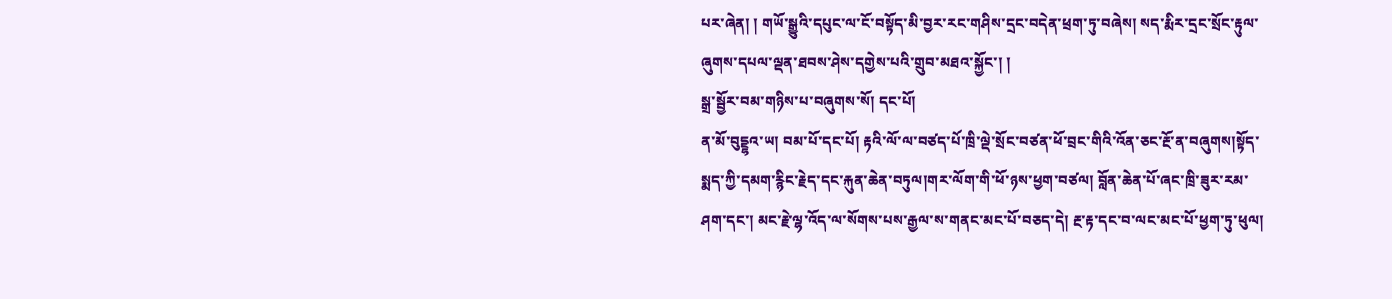པར་ཞེན། ། གཡོ་སྒྱུའི་དཔུང་ལ་ངོ་བསྟོད་མི་བྱར་རང་གཤིས་དྲང་བདེན་ཕྲག་ཏུ་བཞེས། སད་རྨིར་དྲང་སྲོང་རྟུལ་ཞུགས་དཔལ་ལྡན་ཐབས་ཤེས་དགྱེས་པའི་གྲུབ་མཐའ་སྐྱོང་། །
སྒྲ་སྦྱོར་བམ་གཉིས་པ་བཞུགས་སོ། དང་པོ།
ན་མོ་བུདྔྷའ་ཡ། བམ་པོ་དང་པོ། རྟའི་ལོ་ལ་བཙད་པོ་ཁྲི་ལྡེ་སྲོང་བཙན་ཕོ་བྲང་གིའི་འོན་ཅང་རྔོ་ན་བཞུགས།སྟོད་སྨད་ཀྱི་དམག་རྙིང་རྗེད་དང་རྐུན་ཆེན་བཏུལ།གར་ལོག་གི་ཕོ་ཉས་ཕྱག་བཙལ། བློན་ཆེན་པོ་ཞང་ཁྲི་ཟུར་རམ་ཤག་དང་། མང་རྗེ་ལྷ་འོད་ལ་སོགས་པས་རྒྱལ་ས་གནང་མང་པོ་བཅད་དེ། རྔ་རྟ་དང་བ་ལང་མང་པོ་ཕྱག་ཏུ་ཕུལ།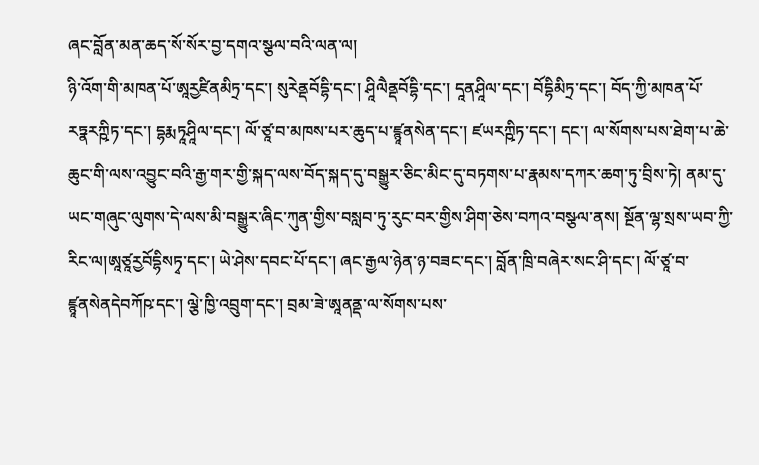ཞང་བློན་མན་ཆད་སོ་སོར་བྱ་དགའ་སྩལ་བའི་ལན་ལ།
ཉི་འོག་གི་མཁན་པོ་ཨཱརྱཛིནམིཏྲ་དང་། སུརེནྡབོདྷི་དང་། ཤཱིལཻནྡབོདྷི་དང་། དཱནཤཱིལ་དང་། བོདྷིམིཏྲ་དང་། བོད་ཀྱི་མཁན་པོ་རཏྣརཀྵིཏ་དང་། དྷརྨཏཱཤཱིལ་དང་། ལོ་ཙཱ་བ་མཁས་པར་ཆུད་པ་ཛྙཱནསེན་དང་། ཛཡརཀྵིཏ་དང་། དང་། ལ་སོགས་པས་ཐེག་པ་ཆེ་ཆུང་གི་ལས་འབྱུང་བའི་རྒྱ་གར་གྱི་སྐད་ལས་བོད་སྐད་དུ་བསྒྱུར་ཅིང་མིང་དུ་བཏགས་པ་རྣམས་དཀར་ཆག་ཏུ་བྲིས་ཏེ། ནམ་དུ་ཡང་གཞུང་ལུགས་དེ་ལས་མི་བསྒྱུར་ཞིང་ཀུན་གྱིས་བསླབ་ཏུ་རུང་བར་གྱིས་ཤིག་ཅེས་བཀའ་བསྩལ་ནས། སྔོན་ལྷ་སྲས་ཡབ་ཀྱི་རིང་ལ།ཨཱཙཱརྱབོདྷིསཏྭ་དང་། ཡེ་ཤེས་དབང་པོ་དང་། ཞང་རྒྱལ་ཉེན་ཉ་བཟང་དང་། བློན་ཁྲི་བཞེར་སང་ཤི་དང་། ལོ་ཙཱ་བ་ཛྙཱནསེནདེབཀོཥ་དང་། ལྕེ་ཁྱི་འབྲུག་དང་། བྲམ་ཟེ་ཨཱནནྡ་ལ་སོགས་པས་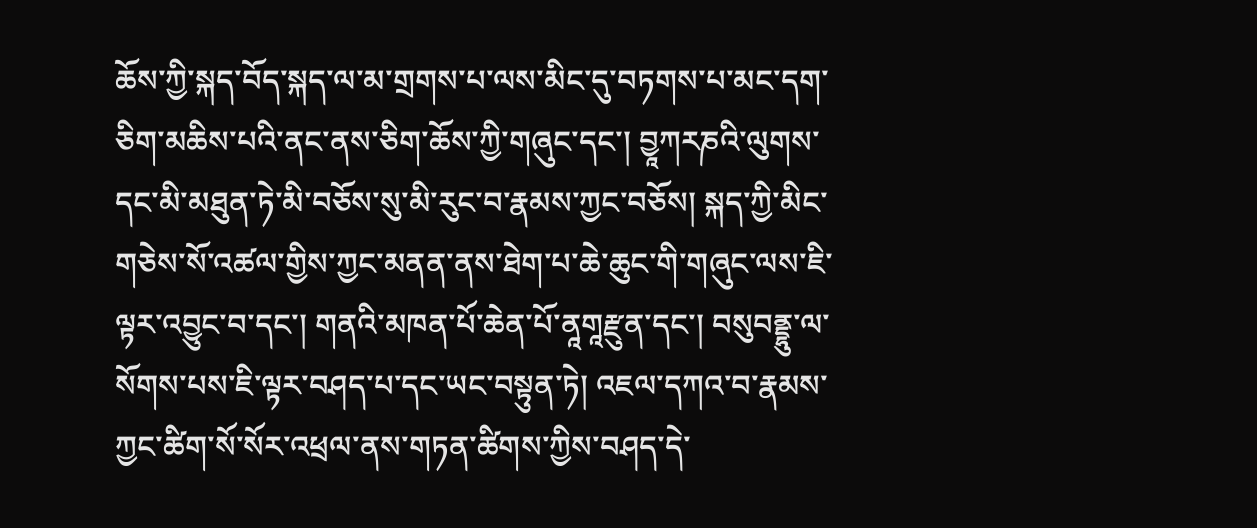ཆོས་ཀྱི་སྐད་བོད་སྐད་ལ་མ་གྲགས་པ་ལས་མིང་དུ་བཏགས་པ་མང་དག་ཅིག་མཆིས་པའི་ནང་ནས་ཅིག་ཆོས་ཀྱི་གཞུང་དང་། བྱཱཀརཎའི་ལུགས་དང་མི་མཐུན་ཏེ་མི་བཅོས་སུ་མི་རུང་བ་རྣམས་ཀྱང་བཅོས། སྐད་ཀྱི་མིང་གཅེས་སོ་འཚལ་གྱིས་ཀྱང་མནན་ནས་ཐེག་པ་ཆེ་ཆུང་གི་གཞུང་ལས་ཇི་ལྟར་འབྱུང་བ་དང་། གནའི་མཁན་པོ་ཆེན་པོ་ནཱགཱརྫུན་དང་། བསུབནྡྷུ་ལ་སོགས་པས་ཇི་ལྟར་བཤད་པ་དང་ཡང་བསྟུན་ཏེ། འཇལ་དཀའ་བ་རྣམས་ཀྱང་ཚིག་སོ་སོར་འཕྲལ་ནས་གཏན་ཚིགས་ཀྱིས་བཤད་དེ་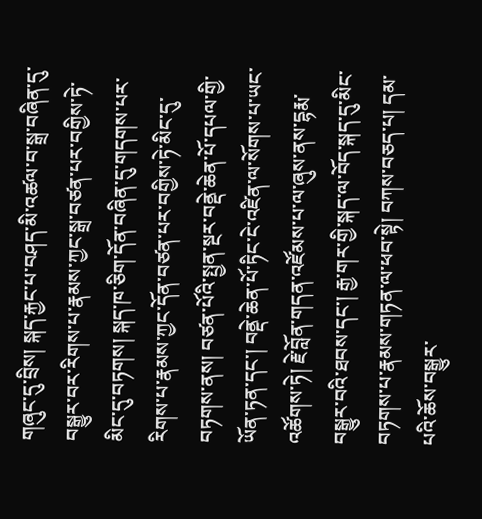གཞུང་དུ་བྲིས། སྐད་རྐྱང་པ་བཤད་མི་འཚལ་བ་སྒྲ་བཞིན་དུ་བསྒྱུར་བར་རིགས་པ་རྣམས་ཀྱང་སྒྲ་བཙན་པར་བགྱིས་ཏེ་མིང་དུ་བཏགས། སྐད་ཁ་ཅིག་དོན་བཞིན་དུ་གདགས་པར་རིགས་པ་རྣམས་ཀྱང་དོན་བཙན་པར་བགྱིས་ཏེ་མིང་དུ་བཏགས་ནས། བཙན་པོའི་སྤྱན་སྔར་བནྡེ་ཆེན་པོ་དཔལ་གྱི་ཡོན་ཏན་དང་། བནྡེ་ཆེན་པོ་ཏིང་ངེ་འཛིན་ལ་སོགས་པ་ཡང་འཚོགས་ཏེ། རྗེ་བློན་གདན་འཛོམས་པ་ལ་ཞུས་ནས་དྷརྨ་བསྒྱུར་བའི་ཐབས་དང་། རྒྱ་གར་གྱི་སྐད་ལ་བོད་སྐད་དུ་མིང་བཏགས་པ་རྣམས་གཏན་ལ་ཕབ་སྟེ། བཀས་བཅད་པ། དམ་པའི་ཆོས་བསྒྱུར་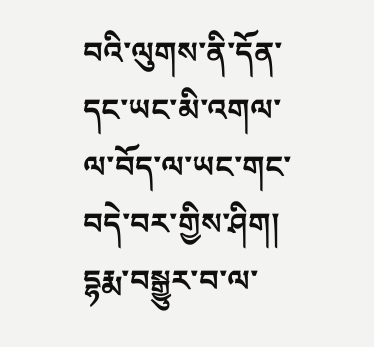བའི་ལུགས་ནི་དོན་དང་ཡང་མི་འགལ་ལ་བོད་ལ་ཡང་གང་བདེ་བར་གྱིས་ཤིག། དྷརྨ་བསྒྱུར་བ་ལ་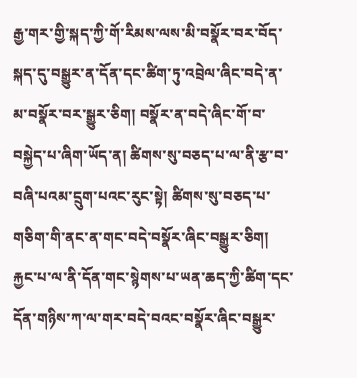རྒྱ་གར་གྱི་སྐད་ཀྱི་གོ་རིམས་ལས་མི་བསྣོར་བར་བོད་སྐད་དུ་བསྒྱུར་ན་དོན་དང་ཚིག་ཏུ་འབྲེལ་ཞིང་བདེ་ན་མ་བསྣོར་བར་སྒྱུར་ཅིག། བསྣོར་ན་བདེ་ཞིང་གོ་བ་བསྐྱེད་པ་ཞིག་ཡོད་ན། ཚིགས་སུ་བཅད་པ་ལ་ནི་རྩ་བ་བཞི་པའམ་དྲུག་པའང་རུང་སྟེ། ཚིགས་སུ་བཅད་པ་གཅིག་གི་ནང་ན་གང་བདེ་བསྣོར་ཞིང་བསྒྱུར་ཅིག། རྐྱང་པ་ལ་ནི་དོན་གང་སྙེགས་པ་ཡན་ཆད་ཀྱི་ཚིག་དང་དོན་གཉིས་ཀ་ལ་གར་བདེ་བའང་བསྣོར་ཞིང་བསྒྱུར་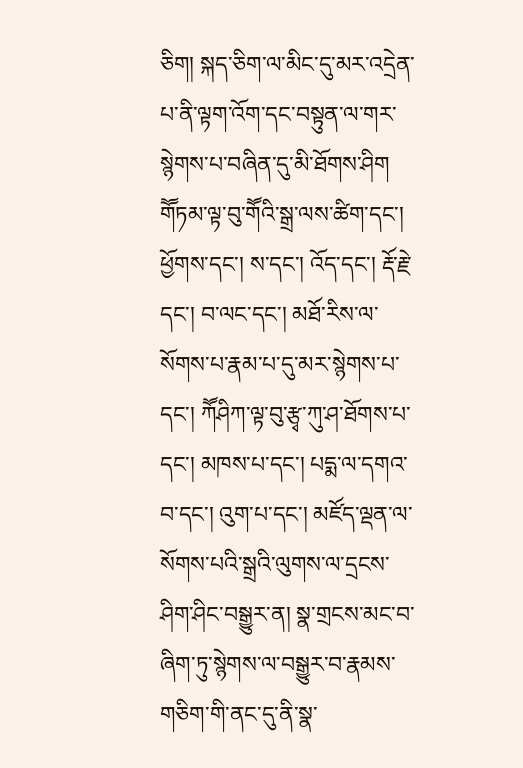ཅིག། སྐད་ཅིག་ལ་མིང་དུ་མར་འདྲེན་པ་ནི་ལྟག་འོག་དང་བསྟུན་ལ་གར་སྙེགས་པ་བཞིན་དུ་མི་ཐོགས་ཤིག གཽཏམ་ལྟ་བུ་གཽའི་སྒྲ་ལས་ཚིག་དང་། ཕྱོགས་དང་། ས་དང་། འོད་དང་། རྡོ་རྗེ་དང་། བ་ལང་དང་། མཐོ་རིས་ལ་སོགས་པ་རྣམ་པ་དུ་མར་སྙེགས་པ་དང་། ཀཽཤིཀ་ལྟ་བུ་རྩྭ་ཀུ་ཤ་ཐོགས་པ་དང་། མཁས་པ་དང་། པདྨ་ལ་དགའ་བ་དང་། འུག་པ་དང་། མཛོད་ལྡན་ལ་སོགས་པའི་སྒྲའི་ལུགས་ལ་དྲངས་ཤིག་ཤིང་བསྒྱུར་ན། སྣ་གྲངས་མང་བ་ཞིག་ཏུ་སྙེགས་ལ་བསྒྱུར་བ་རྣམས་གཅིག་གི་ནང་དུ་ནི་སྣ་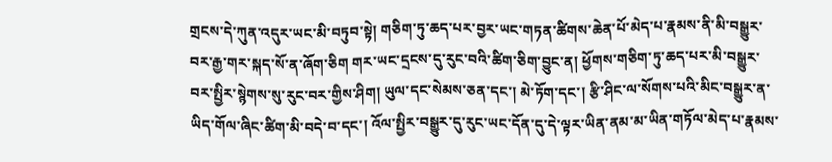གྲངས་དེ་ཀུན་འདུར་ཡང་མི་བཏུབ་སྟེ། གཅིག་ཏུ་ཆད་པར་བྱར་ཡང་གཏན་ཚིགས་ཆེན་པོ་མེད་པ་རྣམས་ནི་མི་བསྒྱུར་བར་རྒྱ་གར་སྐད་སོ་ན་ཞོག་ཅིག གར་ཡང་དྲངས་དུ་རུང་བའི་ཚིག་ཅིག་བྱུང་ན། ཕྱོགས་གཅིག་ཏུ་ཆད་པར་མི་བསྒྱུར་བར་སྤྱིར་སྙེགས་སུ་རུང་བར་གྱིས་ཤིག། ཡུལ་དང་སེམས་ཅན་དང་། མེ་ཏོག་དང་། རྩི་ཤིང་ལ་སོགས་པའི་མིང་བསྒྱུར་ན་ཡིད་གོལ་ཞིང་ཚིག་མི་བདེ་བ་དང་། འོལ་སྤྱིར་བསྒྱུར་དུ་རུང་ཡང་དོན་དུ་དེ་ལྟར་ཡིན་ནམ་མ་ཡིན་གཏོལ་མེད་པ་རྣམས་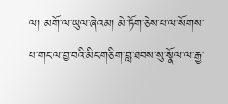ལ། མགོ་ལ་ཡུལ་ཞེའམ། མེ་ཏོག་ཅེས་པ་ལ་སོགས་པ་གང་ལ་བྱ་བའི་མིང་གཅིག་བླ་ཐབས་སུ་སྣོལ་ལ་རྒྱ་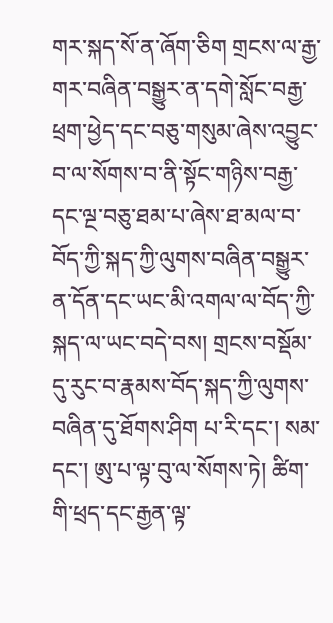གར་སྐད་སོ་ན་ཞོག་ཅིག གྲངས་ལ་རྒྱ་གར་བཞིན་བསྒྱུར་ན་དགེ་སློང་བརྒྱ་ཕྲག་ཕྱེད་དང་བཅུ་གསུམ་ཞེས་འབྱུང་བ་ལ་སོགས་བ་ནི་སྟོང་གཉིས་བརྒྱ་དང་ལྔ་བཅུ་ཐམ་པ་ཞེས་ཐ་མལ་བ་བོད་ཀྱི་སྐད་ཀྱི་ལུགས་བཞིན་བསྒྱུར་ན་དོན་དང་ཡང་མི་འགལ་ལ་བོད་ཀྱི་སྐད་ལ་ཡང་བདེ་བས། གྲངས་བསྡོམ་དུ་རུང་བ་རྣམས་བོད་སྐད་ཀྱི་ལུགས་བཞིན་དུ་ཐོགས་ཤིག པ་རི་དང་། སམ་དང་། ཨུ་པ་ལྟ་བུ་ལ་སོགས་ཏེ། ཚིག་གི་ཕྲད་དང་རྒྱན་ལྟ་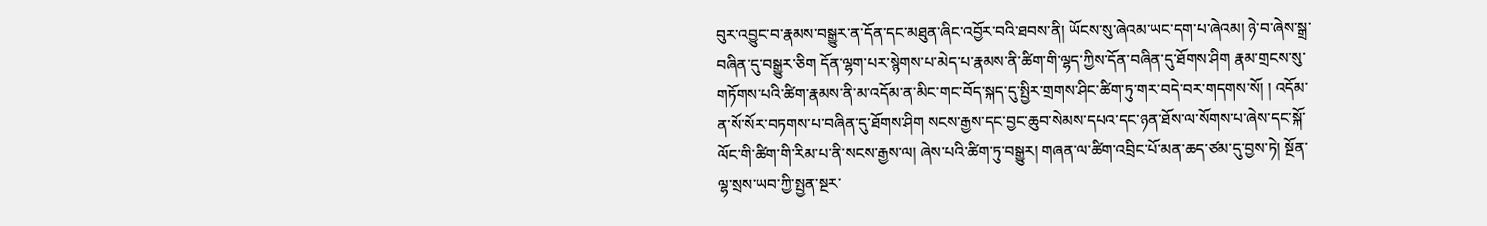བུར་འབྱུང་བ་རྣམས་བསྒྱུར་ན་དོན་དང་མཐུན་ཞིང་འབྱོར་བའི་ཐབས་ནི། ཡོངས་སུ་ཞེའམ་ཡང་དག་པ་ཞེའམ། ཉེ་བ་ཞེས་སྒྲ་བཞིན་དུ་བསྒྱུར་ཅིག དོན་ལྷག་པར་སྙེགས་པ་མེད་པ་རྣམས་ནི་ཚིག་གི་ལྷད་ཀྱིས་དོན་བཞིན་དུ་ཐོགས་ཤིག རྣམ་གྲངས་སུ་གཏོགས་པའི་ཚིག་རྣམས་ནི་མ་འདོམ་ན་མིང་གང་བོད་སྐད་དུ་སྤྱིར་གྲགས་ཤིང་ཚིག་ཏུ་གར་བདེ་བར་གདགས་སོ། ། འདོམ་ན་སོ་སོར་བཏགས་པ་བཞིན་དུ་ཐོགས་ཤིག སངས་རྒྱས་དང་བྱང་ཆུབ་སེམས་དཔའ་དང་ཉན་ཐོས་ལ་སོགས་པ་ཞེས་དང་སྐོ་ལོང་གི་ཚིག་གི་རིམ་པ་ནི་སངས་རྒྱས་ལ། ཞེས་པའི་ཚིག་ཏུ་བསྒྱུར། གཞན་ལ་ཚིག་འབྲིང་པོ་མན་ཆད་ཙམ་དུ་བྱས་ཏེ། སྔོན་ལྷ་སྲས་ཡབ་ཀྱི་སྤྱན་སྔར་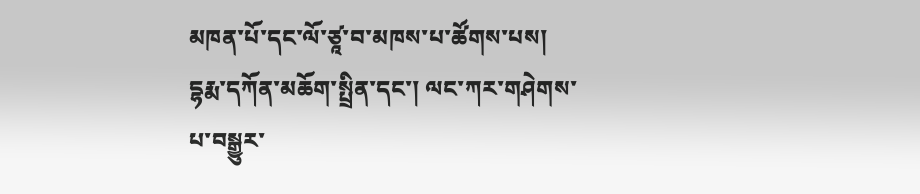མཁན་པོ་དང་ལོ་ཙཱ་བ་མཁས་པ་ཚོགས་པས། དྷརྨ་དཀོན་མཆོག་སྤྲིན་དང་། ལང་ཀར་གཤེགས་པ་བསྒྱུར་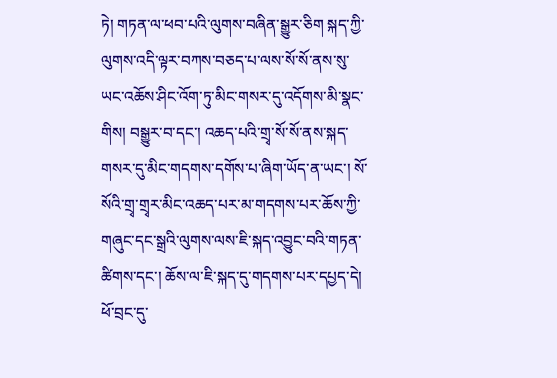ཏེ། གཏན་ལ་ཕབ་པའི་ལུགས་བཞིན་སྒྱུར་ཅིག སྐད་ཀྱི་ལུགས་འདི་ལྟར་བཀས་བཅད་པ་ལས་སོ་སོ་ནས་སུ་ཡང་འཆོས་ཤིང་འོག་ཏུ་མིང་གསར་དུ་འདོགས་མི་སྣང་གིས། བསྒྱུར་བ་དང་། འཆད་པའི་གྲྭ་སོ་སོ་ནས་སྐད་གསར་དུ་མིང་གདགས་དགོས་པ་ཞིག་ཡོད་ན་ཡང་། སོ་སོའི་གྲྭ་གྲྭར་མིང་འཆད་པར་མ་གདགས་པར་ཆོས་ཀྱི་གཞུང་དང་སྒྲའི་ལུགས་ལས་ཇི་སྐད་འབྱུང་བའི་གཏན་ཚིགས་དང་། ཆོས་ལ་ཇི་སྐད་དུ་གདགས་པར་དཔྱད་དེ། ཕོ་བྲང་དུ་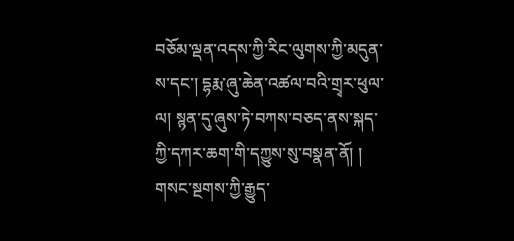བཅོམ་ལྡན་འདས་ཀྱི་རིང་ལུགས་ཀྱི་མདུན་ས་དང་། དྷརྨ་ཞུ་ཆེན་འཚལ་བའི་གྲྭར་ཕུལ་ལ། སྙན་དུ་ཞུས་ཏེ་བཀས་བཅད་ནས་སྐད་ཀྱི་དཀར་ཆག་གི་དཀྱུས་སུ་བསྣན་ནོ། ། གསང་སྔགས་ཀྱི་རྒྱུད་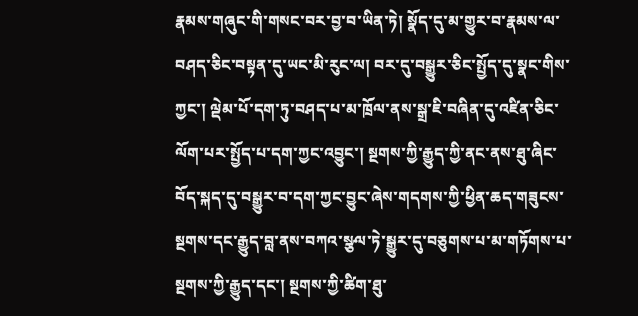རྣམས་གཞུང་གི་གསང་བར་བྱ་བ་ཡིན་ཏེ། སྣོད་དུ་མ་གྱུར་བ་རྣམས་ལ་བཤད་ཅིང་བསྟན་དུ་ཡང་མི་རུང་ལ། བར་དུ་བསྒྱུར་ཅིང་སྤྱོད་དུ་སྣང་གིས་ཀྱང་། ལྡེམ་པོ་དག་ཏུ་བཤད་པ་མ་ཁྲོལ་ནས་སྒྲ་ཇི་བཞིན་དུ་འཛིན་ཅིང་ལོག་པར་སྤྱོད་པ་དག་ཀྱང་འབྱུང་། སྔགས་ཀྱི་རྒྱུད་ཀྱི་ནང་ནས་ཐུ་ཞིང་བོད་སྐད་དུ་བསྒྱུར་བ་དག་ཀྱང་བྱུང་ཞེས་གདགས་ཀྱི་ཕྱིན་ཆད་གཟུངས་སྔགས་དང་རྒྱུད་བླ་ནས་བཀའ་སྩལ་ཏེ་སྒྱུར་དུ་བཅུགས་པ་མ་གཏོགས་པ་སྔགས་ཀྱི་རྒྱུད་དང་། སྔགས་ཀྱི་ཚིག་ཐུ་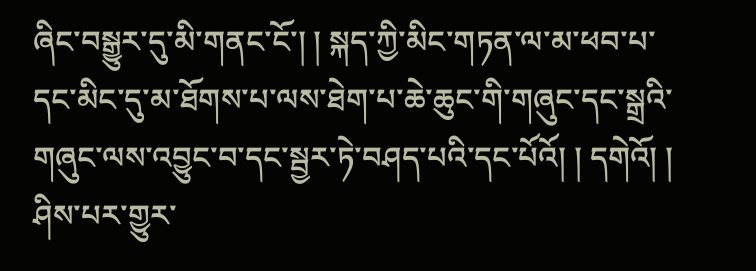ཞིང་བསྒྱུར་དུ་མི་གནང་ངོ་། ། སྐད་ཀྱི་མིང་གཏན་ལ་མ་ཕབ་པ་དང་མིང་དུ་མ་ཐོགས་པ་ལས་ཐེག་པ་ཆེ་ཆུང་གི་གཞུང་དང་སྒྲའི་གཞུང་ལས་འབྱུང་བ་དང་སྦྱར་ཏེ་བཤད་པའི་དང་པོའོ། ། དགེའོ། ། ཤིས་པར་གྱུར་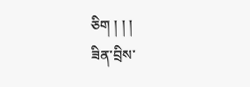ཅིག ། ། །
ཟིན་བྲིས་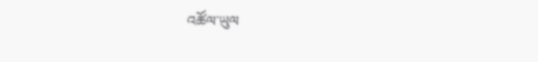འཚོལ་ཡུལ